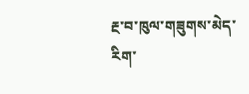རྔ་བ་ཁུལ་གཟུགས་མེད་རིག་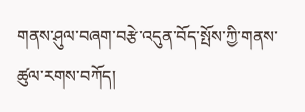གནས་ཤུལ་བཞག་བརྩེ་འདུན་བོད་སྤོས་ཀྱི་གནས་ཚུལ་རགས་བཀོད།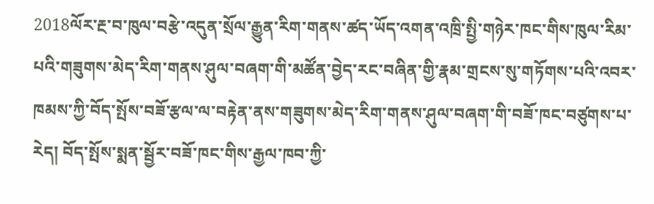2018ལོར་རྔ་བ་ཁུལ་བརྩེ་འདུན་སྲོལ་རྒྱུན་རིག་གནས་ཚད་ཡོད་འགན་འཁྲི་སྤྱི་གཉེར་ཁང་གིས་ཁུལ་རིམ་པའི་གཟུགས་མེད་རིག་གནས་ཤུལ་བཞག་གི་མཚོན་བྱེད་རང་བཞིན་གྱི་རྣམ་གྲངས་སུ་གཏོགས་པའི་འབར་ཁམས་ཀྱི་བོད་སྤོས་བཟོ་རྩལ་ལ་བརྟེན་ནས་གཟུགས་མེད་རིག་གནས་ཤུལ་བཞག་གི་བཟོ་ཁང་བཙུགས་པ་རེད། བོད་སྤོས་སྨན་སྦྱོར་བཟོ་ཁང་གིས་རྒྱལ་ཁབ་ཀྱི་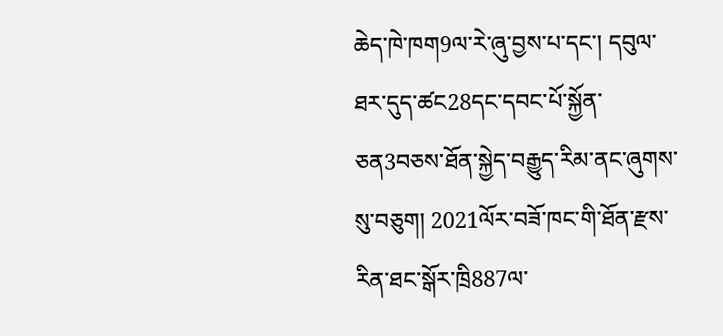ཆེད་ཁེ་ཁག9ལ་རེ་ཞུ་བྱས་པ་དང་། དབུལ་ཐར་དུད་ཚང28དང་དབང་པོ་སྐྱོན་ཅན3བཅས་ཐོན་སྐྱེད་བརྒྱུད་རིམ་ནང་ཞུགས་སུ་བཅུག། 2021ལོར་བཟོ་ཁང་གི་ཐོན་རྫས་རིན་ཐང་སྒོར་ཁྲི887ལ་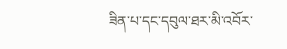ཟིན་པ་དང་དབུལ་ཐར་མི་འབོར་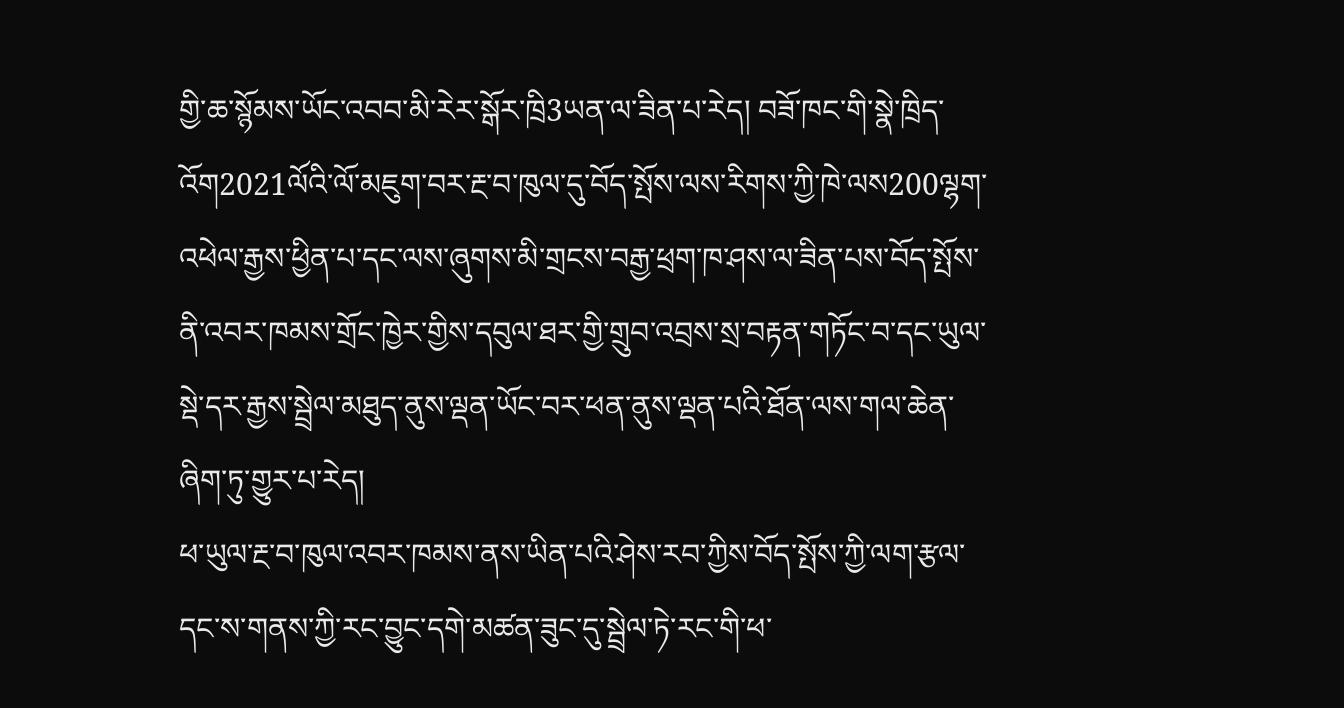གྱི་ཆ་སྙོམས་ཡོང་འབབ་མི་རེར་སྒོར་ཁྲི3ཡན་ལ་ཟིན་པ་རེད། བཟོ་ཁང་གི་སྣེ་ཁྲིད་འོག2021ལོའི་ལོ་མཇུག་བར་རྔ་བ་ཁུལ་དུ་བོད་སྤོས་ལས་རིགས་ཀྱི་ཁེ་ལས200ལྷག་འཕེལ་རྒྱས་ཕྱིན་པ་དང་ལས་ཞུགས་མི་གྲངས་བརྒྱ་ཕྲག་ཁ་ཤས་ལ་ཟིན་པས་བོད་སྤོས་ནི་འབར་ཁམས་གྲོང་ཁྱེར་གྱིས་དབུལ་ཐར་གྱི་གྲུབ་འབྲས་སྲ་བརྟན་གཏོང་བ་དང་ཡུལ་སྡེ་དར་རྒྱས་སྦྲེལ་མཐུད་ནུས་ལྡན་ཡོང་བར་ཕན་ནུས་ལྡན་པའི་ཐོན་ལས་གལ་ཆེན་ཞིག་ཏུ་གྱུར་པ་རེད།
ཕ་ཡུལ་རྔ་བ་ཁུལ་འབར་ཁམས་ནས་ཡིན་པའི་ཤེས་རབ་ཀྱིས་བོད་སྤོས་ཀྱི་ལག་རྩལ་དང་ས་གནས་ཀྱི་རང་བྱུང་དགེ་མཚན་ཟུང་དུ་སྦྲེལ་ཏེ་རང་གི་ཕ་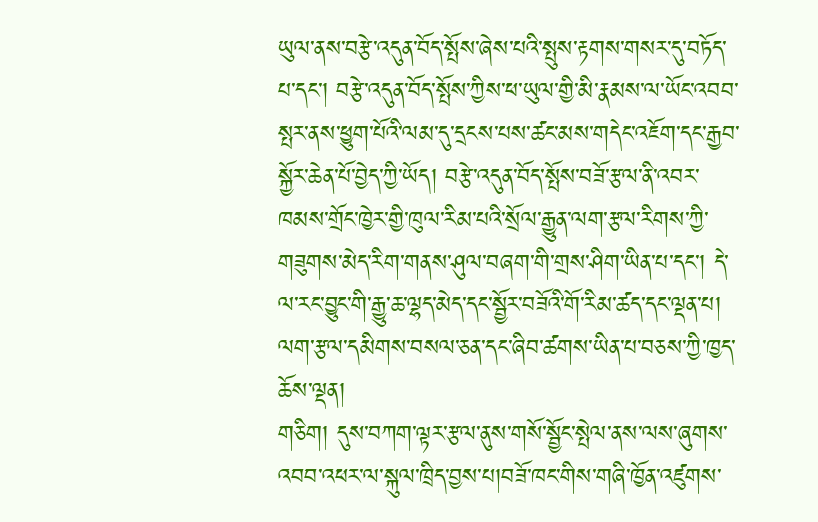ཡུལ་ནས་བརྩེ་འདུན་བོད་སྤོས་ཞེས་པའི་སྤུས་རྟགས་གསར་དུ་བཏོད་པ་དང་། བརྩེ་འདུན་བོད་སྤོས་ཀྱིས་ཕ་ཡུལ་གྱི་མི་རྣམས་ལ་ཡོང་འབབ་སྤར་ནས་ཕྱུག་པོའི་ལམ་དུ་དྲངས་པས་ཚང་མས་གདེང་འཇོག་དང་རྒྱབ་སྐྱོར་ཆེན་པོ་བྱེད་ཀྱི་ཡོད། བརྩེ་འདུན་བོད་སྤོས་བཟོ་རྩལ་ནི་འབར་ཁམས་གྲོང་ཁྱེར་གྱི་ཁུལ་རིམ་པའི་སྲོལ་རྒྱུན་ལག་རྩལ་རིགས་ཀྱི་གཟུགས་མེད་རིག་གནས་ཤུལ་བཞག་གི་གྲས་ཤིག་ཡིན་པ་དང་། དེ་ལ་རང་བྱུང་གི་རྒྱུ་ཆ་ལྷད་མེད་དང་སྦྱོར་བཟོའི་གོ་རིམ་ཚད་དང་ལྡན་པ། ལག་རྩལ་དམིགས་བསལ་ཅན་དང་ཞིབ་ཚགས་ཡིན་པ་བཅས་ཀྱི་ཁྱད་ཆོས་ལྡན།
གཅིག། དུས་བཀག་ལྟར་རྩལ་ནུས་གསོ་སྦྱོང་སྤེལ་ནས་ལས་ཞུགས་འབབ་འཕར་ལ་སྐུལ་ཁྲིད་བྱས་པ།བཟོ་ཁང་གིས་གཞི་ཁྱོན་འཛུགས་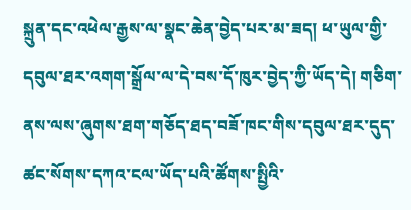སྐྲུན་དང་འཕེལ་རྒྱས་ལ་སྣང་ཆེན་བྱེད་པར་མ་ཟད། ཕ་ཡུལ་གྱི་དབུལ་ཐར་འགག་སྒྲོལ་ལ་དེ་བས་དོ་ཁུར་བྱེད་ཀྱི་ཡོད་དེ། གཅིག་ནས་ལས་ཞུགས་ཐག་གཅོད་ཐད་བཟོ་ཁང་གིས་དབུལ་ཐར་དུད་ཚང་སོགས་དཀའ་ངལ་ཡོད་པའི་ཚོགས་སྤྱིའི་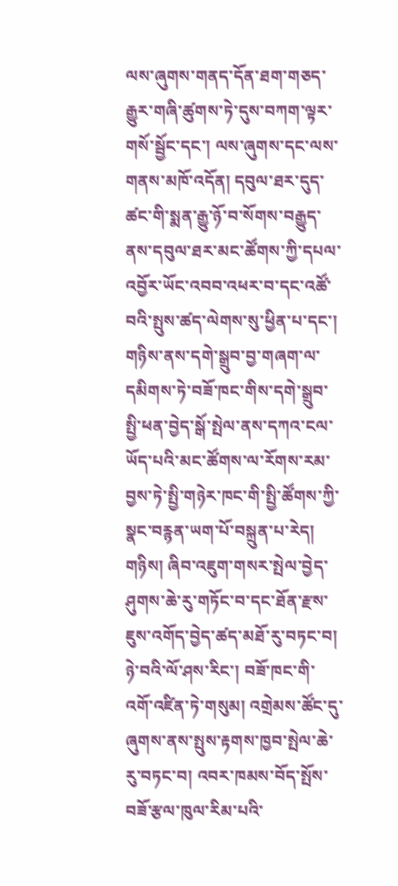ལས་ཞུགས་གནད་དོན་ཐག་གཅད་རྒྱུར་གཞི་ཚུགས་ཏེ་དུས་བཀག་ལྟར་གསོ་སྦྱོང་དང་། ལས་ཞུགས་དང་ལས་གནས་མཁོ་འདོན། དབུལ་ཐར་དུད་ཚང་གི་སྨན་རྒྱུ་ཉོ་བ་སོགས་བརྒྱུད་ནས་དབུལ་ཐར་མང་ཚོགས་ཀྱི་དཔལ་འབྱོར་ཡོང་འབབ་འཕར་བ་དང་འཚོ་བའི་སྤུས་ཚད་ལེགས་སུ་ཕྱིན་པ་དང་། གཉིས་ནས་དགེ་སྒྲུབ་བྱ་གཞག་ལ་དམིགས་ཏེ་བཟོ་ཁང་གིས་དགེ་སྒྲུབ་སྤྱི་ཕན་བྱེད་སྒོ་སྤེལ་ནས་དཀའ་ངལ་ཡོད་པའི་མང་ཚོགས་ལ་རོགས་རམ་བྱས་ཏེ་སྤྱི་གཉེར་ཁང་གི་སྤྱི་ཚོགས་ཀྱི་སྣང་བརྙན་ཡག་པོ་བསྐྲུན་པ་རེད།
གཉིས། ཞིབ་འཇུག་གསར་སྤེལ་བྱེད་ཤུགས་ཆེ་རུ་གཏོང་བ་དང་ཐོན་རྫས་ཇུས་འགོད་བྱེད་ཚད་མཐོ་རུ་བཏང་བ། ཉེ་བའི་ལོ་ཤས་རིང་། བཟོ་ཁང་གི་འགོ་འཛིན་ཏེ་གསུམ། འགྲེམས་ཚོང་དུ་ཞུགས་ནས་སྤུས་རྟགས་ཁྱབ་སྤེལ་ཆེ་རུ་བཏང་བ། འབར་ཁམས་བོད་སྤོས་བཟོ་རྩལ་ཁུལ་རིམ་པའི་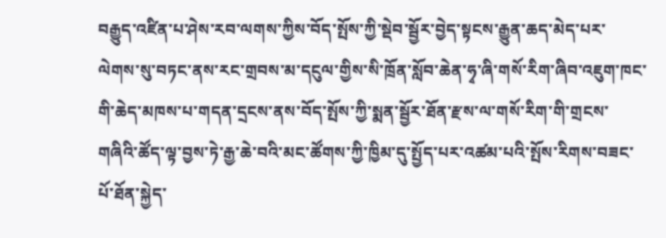བརྒྱུད་འཛིན་པ་ཤེས་རབ་ལགས་ཀྱིས་བོད་སྤོས་ཀྱི་སྡེབ་སྦྱོར་བྱེད་སྟངས་རྒྱུན་ཆད་མེད་པར་ལེགས་སུ་བཏང་ནས་རང་གྲབས་མ་དངུལ་གྱིས་སི་ཁྲོན་སློབ་ཆེན་ཧྭ་ཞི་གསོ་རིག་ཞིབ་འཇུག་ཁང་གི་ཆེད་མཁས་པ་གདན་དྲངས་ནས་བོད་སྤོས་ཀྱི་སྨན་སྦྱོར་ཐོན་རྫས་ལ་གསོ་རིག་གི་གྲངས་གཞིའི་ཚོད་ལྟ་བྱས་ཏེ་རྒྱ་ཆེ་བའི་མང་ཚོགས་ཀྱི་ཁྱིམ་དུ་སྤྱོད་པར་འཚམ་པའི་སྤོས་རིགས་བཟང་པོ་ཐོན་སྐྱེད་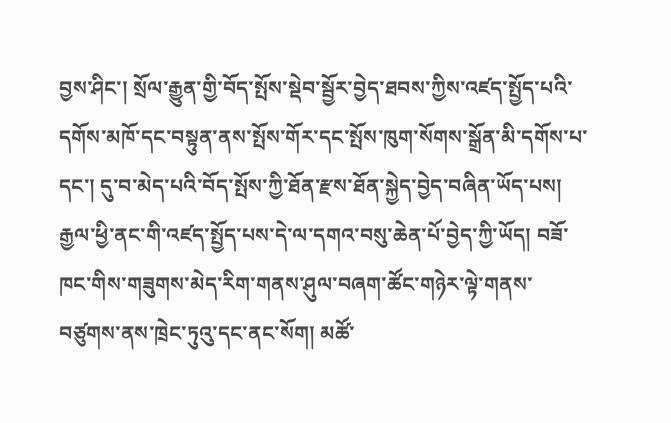བྱས་ཤིང་། སྲོལ་རྒྱུན་གྱི་བོད་སྤོས་སྡེབ་སྦྱོར་བྱེད་ཐབས་ཀྱིས་འཛད་སྤྱོད་པའི་དགོས་མཁོ་དང་བསྟུན་ནས་སྤོས་གོར་དང་སྤོས་ཁུག་སོགས་སྒྲོན་མི་དགོས་པ་དང་། དུ་བ་མེད་པའི་བོད་སྤོས་ཀྱི་ཐོན་རྫས་ཐོན་སྐྱེད་བྱེད་བཞིན་ཡོད་པས། རྒྱལ་ཕྱི་ནང་གི་འཛད་སྤྱོད་པས་དེ་ལ་དགའ་བསུ་ཆེན་པོ་བྱེད་ཀྱི་ཡོད། བཟོ་ཁང་གིས་གཟུགས་མེད་རིག་གནས་ཤུལ་བཞག་ཚོང་གཉེར་ལྟེ་གནས་བཙུགས་ནས་ཁྲེང་ཏུའུ་དང་ནང་སོག། མཚོ་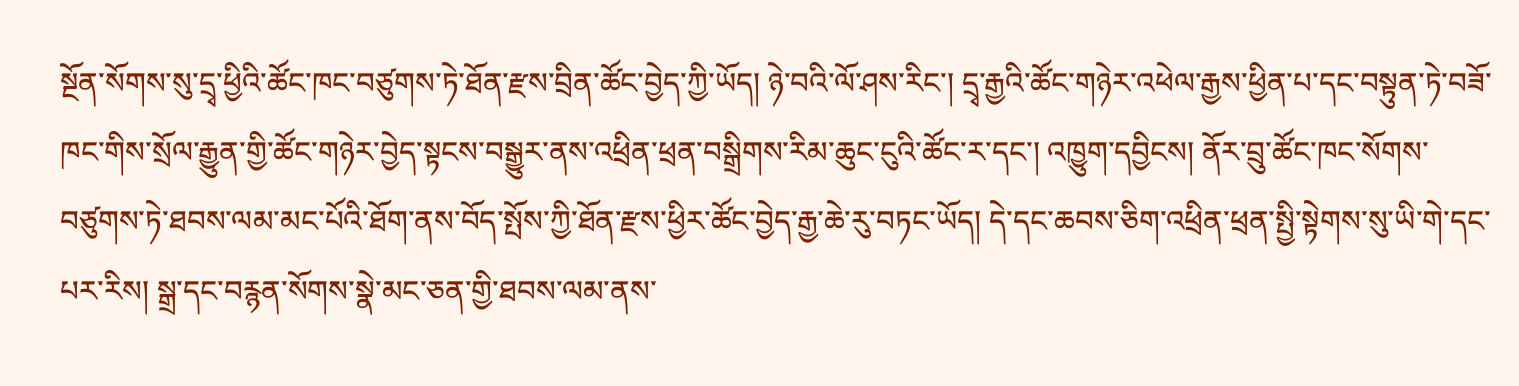སྔོན་སོགས་སུ་དྲྭ་ཕྱིའི་ཚོང་ཁང་བཙུགས་ཏེ་ཐོན་རྫས་བྲིན་ཚོང་བྱེད་ཀྱི་ཡོད། ཉེ་བའི་ལོ་ཤས་རིང་། དྲྭ་རྒྱའི་ཚོང་གཉེར་འཕེལ་རྒྱས་ཕྱིན་པ་དང་བསྟུན་ཏེ་བཟོ་ཁང་གིས་སྲོལ་རྒྱུན་གྱི་ཚོང་གཉེར་བྱེད་སྟངས་བསྒྱུར་ནས་འཕྲིན་ཕྲན་བསྒྲིགས་རིམ་ཆུང་ངུའི་ཚོང་ར་དང་། འཁྱུག་དབྱིངས། ནོར་བྲུ་ཚོང་ཁང་སོགས་བཙུགས་ཏེ་ཐབས་ལམ་མང་པོའི་ཐོག་ནས་བོད་སྤོས་ཀྱི་ཐོན་རྫས་ཕྱིར་ཚོང་བྱེད་རྒྱ་ཆེ་རུ་བཏང་ཡོད། དེ་དང་ཆབས་ཅིག་འཕྲིན་ཕྲན་སྤྱི་སྟེགས་སུ་ཡི་གེ་དང་པར་རིས། སྒྲ་དང་བརྙན་སོགས་སྣེ་མང་ཅན་གྱི་ཐབས་ལམ་ནས་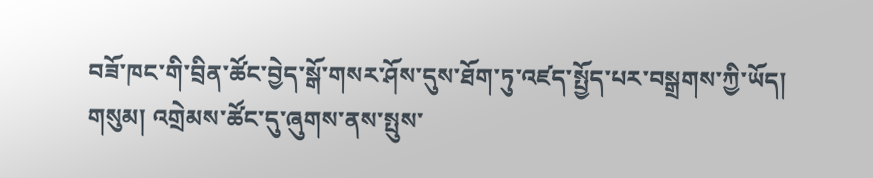བཟོ་ཁང་གི་བྲིན་ཚོང་བྱེད་སྒོ་གསར་ཤོས་དུས་ཐོག་ཏུ་འཛད་སྤྱོད་པར་བསྒྲགས་ཀྱི་ཡོད།
གསུམ། འགྲེམས་ཚོང་དུ་ཞུགས་ནས་སྤུས་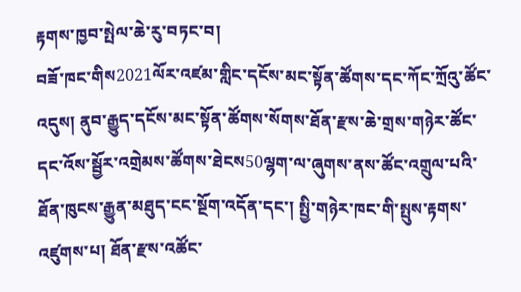རྟགས་ཁྱབ་སྤེལ་ཆེ་རུ་བཏང་བ།
བཟོ་ཁང་གིས2021ལོར་འཛམ་གླིང་དངོས་མང་སྟོན་ཚོགས་དང་ཀོང་ཀྲོའུ་ཚོང་འདུས། ནུབ་རྒྱུད་དངོས་མང་སྟོན་ཚོགས་སོགས་ཐོན་རྫས་ཆེ་གྲས་གཉེར་ཚོང་དང་འོས་སྦྱོར་འགྲེམས་ཚོགས་ཐེངས50ལྷག་ལ་ཞུགས་ནས་ཚོང་འགྲུལ་པའི་ཐོན་ཁུངས་རྒྱུན་མཐུད་ངང་སྔོག་འདོན་དང་། སྤྱི་གཉེར་ཁང་གི་སྤུས་རྟགས་འཛུགས་པ། ཐོན་རྫས་འཚོང་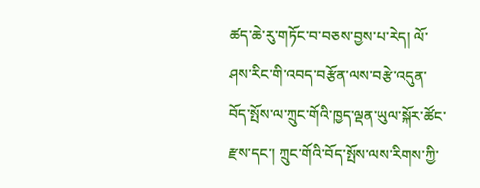ཚད་ཆེ་རུ་གཏོང་བ་བཅས་བྱས་པ་རེད། ལོ་ཤས་རིང་གི་འབད་བརྩོན་ལས་བརྩེ་འདུན་བོད་སྤོས་ལ་ཀྲུང་གོའི་ཁྱད་ལྡན་ཡུལ་སྐོར་ཚོང་རྫས་དང་། ཀྲུང་གོའི་བོད་སྤོས་ལས་རིགས་ཀྱི་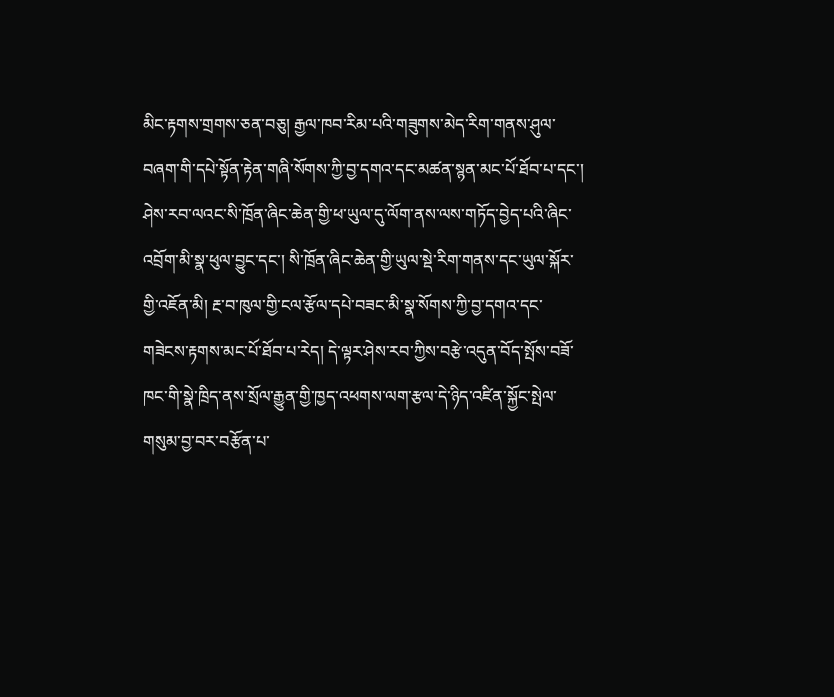མིང་རྟགས་གྲགས་ཅན་བཅུ། རྒྱལ་ཁབ་རིམ་པའི་གཟུགས་མེད་རིག་གནས་ཤུལ་བཞག་གི་དཔེ་སྟོན་རྟེན་གཞི་སོགས་ཀྱི་བྱ་དགའ་དང་མཚན་སྙན་མང་པོ་ཐོབ་པ་དང་། ཤེས་རབ་ལའང་སི་ཁྲོན་ཞིང་ཆེན་གྱི་ཕ་ཡུལ་དུ་ལོག་ནས་ལས་གཏོད་བྱེད་པའི་ཞིང་འབྲོག་མི་སྣ་ཕུལ་བྱུང་དང་། སི་ཁྲོན་ཞིང་ཆེན་གྱི་ཡུལ་སྡེ་རིག་གནས་དང་ཡུལ་སྐོར་གྱི་འཇོན་མི། རྔ་བ་ཁུལ་གྱི་ངལ་རྩོལ་དཔེ་བཟང་མི་སྣ་སོགས་ཀྱི་བྱ་དགའ་དང་གཟེངས་རྟགས་མང་པོ་ཐོབ་པ་རེད། དེ་ལྟར་ཤེས་རབ་ཀྱིས་བརྩེ་འདུན་བོད་སྤོས་བཟོ་ཁང་གི་སྣེ་ཁྲིད་ནས་སྲོལ་རྒྱུན་གྱི་ཁྱད་འཕགས་ལག་རྩལ་དེ་ཉིད་འཛིན་སྐྱོང་སྤེལ་གསུམ་བྱ་བར་བརྩོན་པ་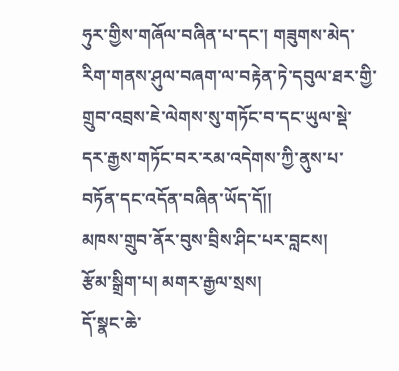ཧུར་གྱིས་གཞོལ་བཞིན་པ་དང་། གཟུགས་མེད་རིག་གནས་ཤུལ་བཞག་ལ་བརྟེན་ཏེ་དབུལ་ཐར་གྱི་གྲུབ་འབྲས་ཇེ་ལེགས་སུ་གཏོང་བ་དང་ཡུལ་སྡེ་དར་རྒྱས་གཏོང་བར་རམ་འདེགས་ཀྱི་ནུས་པ་བཏོན་དང་འདོན་བཞིན་ཡོད་དོ།།
མཁས་གྲུབ་ནོར་བུས་བྲིས་ཤིང་པར་བླངས།
རྩོམ་སྒྲིག་པ། མགར་རྒྱལ་སྲས།
དོ་སྣང་ཆེ་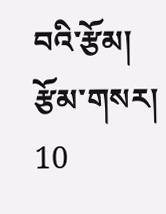བའི་རྩོམ།
རྩོམ་གསར། 10